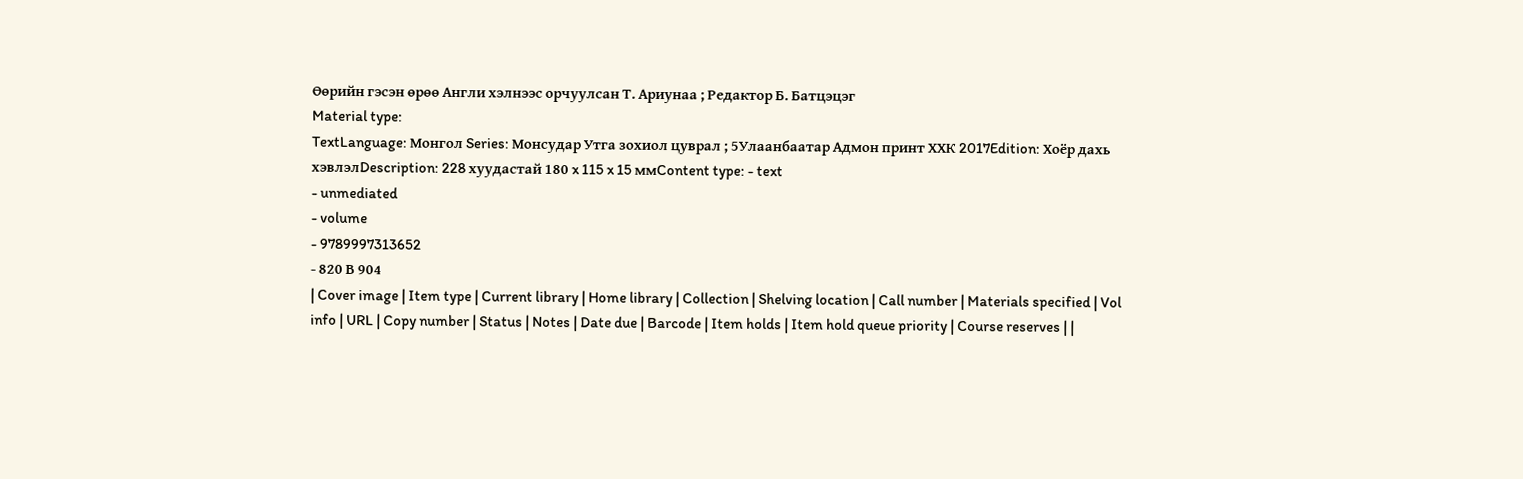Өөрийн гэсэн өрөө Англи хэлнээс орчуулсан Т. Ариунаа ; Редактор Б. Батцэцэг
Material type:
TextLanguage: Монгол Series: Монсудар Утга зохиол цуврал ; 5Улаанбаатар Адмон принт ХХК 2017Edition: Хоёр дахь хэвлэлDescription: 228 хуудастай 180 x 115 x 15 ммContent type: - text
- unmediated
- volume
- 9789997313652
- 820 В 904
| Cover image | Item type | Current library | Home library | Collection | Shelving location | Call number | Materials specified | Vol info | URL | Copy number | Status | Notes | Date due | Barcode | Item holds | Item hold queue priority | Course reserves | |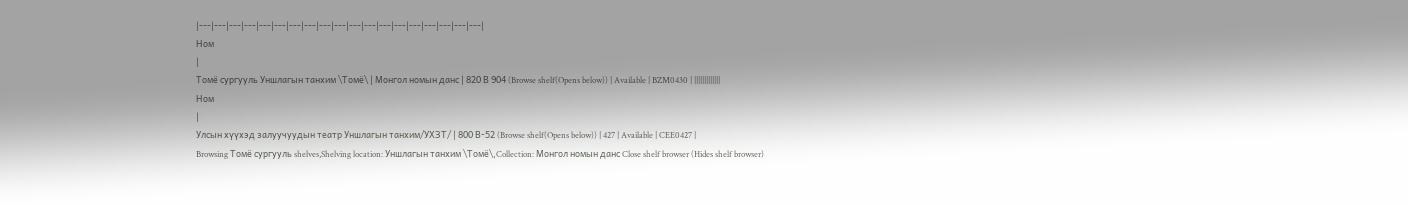|---|---|---|---|---|---|---|---|---|---|---|---|---|---|---|---|---|---|---|
Ном
|
Томё сургууль Уншлагын танхим \Томё\ | Монгол номын данс | 820 В 904 (Browse shelf(Opens below)) | Available | BZM0430 | |||||||||||||
Ном
|
Улсын хүүхэд залуучуудын театр Уншлагын танхим/УХЗТ/ | 800 В-52 (Browse shelf(Opens below)) | 427 | Available | CEE0427 |
Browsing Томё сургууль shelves,Shelving location: Уншлагын танхим \Томё\,Collection: Монгол номын данс Close shelf browser (Hides shelf browser)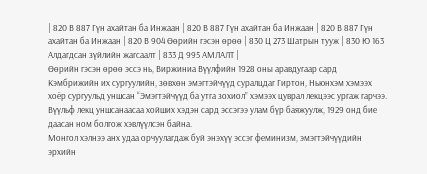| 820 В 887 Гүн ахайтан ба Инжаан | 820 В 887 Гүн ахайтан ба Инжаан | 820 В 887 Гүн ахайтан ба Инжаан | 820 В 904 Өөрийн гэсэн өрөө | 830 Ц 273 Шатрын тууж | 830 Ю 163 Алдагдсан зүйлийн жагсаалт | 833 Д 995 АМЛАЛТ |
Өөрийн гэсэн өрөө эссэ нь, Виржиниа Вүүлфийн 1928 оны аравдугаар сард Кэмбрижийн их сургуулийн, зөвхөн эмэгтэйчүүд суралцдаг Гиртон, Ньюнхэм хэмээх хоёр сургуульд уншсан “Эмэгтэйчүүд ба утга зохиол” хэмээх цуврал лекцээс ургаж гарчээ. Вүүльф лекц уншсанаасаа хойших хэдэн сард эссэгээ улам бүр баяжуулж, 1929 онд бие даасан ном болгож хэвлүүлсэн байна.
Монгол хэлнээ анх удаа орчуулагдаж буй энэхүү эссэг феминизм, эмэгтэйчүүдийн эрхийн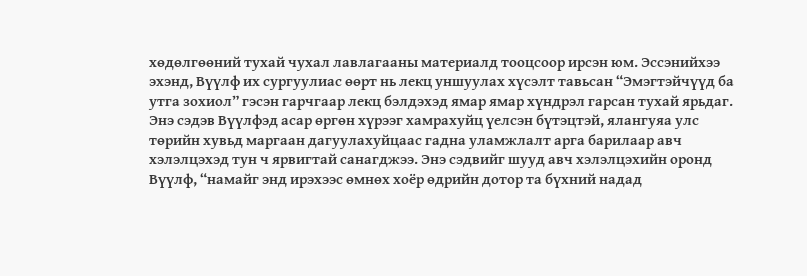хөдөлгөөний тухай чухал лавлагааны материалд тооцсоор ирсэн юм. Эссэнийхээ эхэнд, Вүүлф их сургуулиас өөрт нь лекц уншуулах хүсэлт тавьсан “Эмэгтэйчүүд ба утга зохиол” гэсэн гарчгаар лекц бэлдэхэд ямар ямар хүндрэл гарсан тухай ярьдаг. Энэ сэдэв Вүүлфэд асар өргөн хүрээг хамрахуйц үелсэн бүтэцтэй, ялангуяа улс төрийн хувьд маргаан дагуулахуйцаас гадна уламжлалт арга барилаар авч хэлэлцэхэд тун ч ярвигтай санагджээ. Энэ сэдвийг шууд авч хэлэлцэхийн оронд Вүүлф, “намайг энд ирэхээс өмнөх хоёр өдрийн дотор та бүхний надад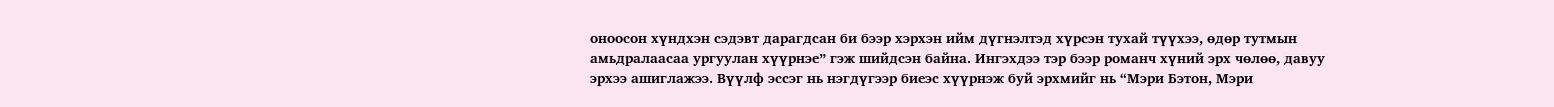оноосон хүндхэн сэдэвт дарагдсан би бээр хэрхэн ийм дүгнэлтэд хүрсэн тухай түүхээ, өдөр тутмын амьдралаасаа ургуулан хүүрнэе” гэж шийдсэн байна. Ингэхдээ тэр бээр романч хүний эрх чөлөө, давуу эрхээ ашиглажээ. Вүүлф эссэг нь нэгдүгээр биеэс хүүрнэж буй эрхмийг нь “Мэри Бэтон, Мэри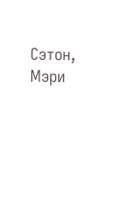Сэтон, Мэри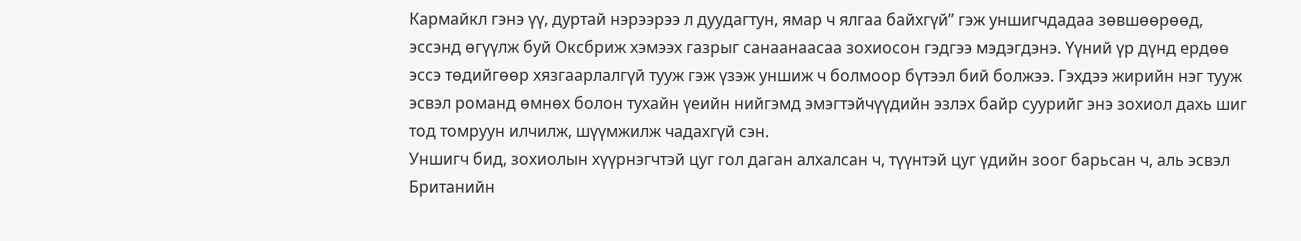Кармайкл гэнэ үү, дуртай нэрээрээ л дуудагтун, ямар ч ялгаа байхгүй” гэж уншигчдадаа зөвшөөрөөд, эссэнд өгүүлж буй Оксбриж хэмээх газрыг санаанаасаа зохиосон гэдгээ мэдэгдэнэ. Үүний үр дүнд ердөө эссэ төдийгөөр хязгаарлалгүй тууж гэж үзэж уншиж ч болмоор бүтээл бий болжээ. Гэхдээ жирийн нэг тууж эсвэл романд өмнөх болон тухайн үеийн нийгэмд эмэгтэйчүүдийн эзлэх байр суурийг энэ зохиол дахь шиг тод томруун илчилж, шүүмжилж чадахгүй сэн.
Уншигч бид, зохиолын хүүрнэгчтэй цуг гол даган алхалсан ч, түүнтэй цуг үдийн зоог барьсан ч, аль эсвэл Британийн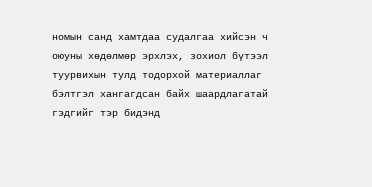номын санд хамтдаа судалгаа хийсэн ч оюуны хөдөлмөр эрхлэх, зохиол бүтээл туурвихын тулд тодорхой материаллаг бэлтгэл хангагдсан байх шаардлагатай гэдгийг тэр бидэнд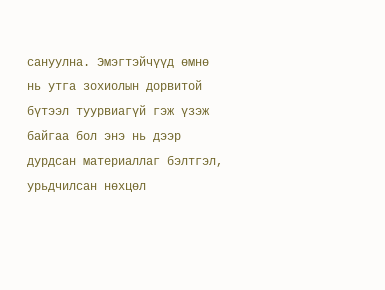сануулна. Эмэгтэйчүүд өмнө нь утга зохиолын дорвитой бүтээл туурвиагүй гэж үзэж байгаа бол энэ нь дээр дурдсан материаллаг бэлтгэл, урьдчилсан нөхцөл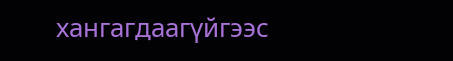хангагдаагүйгээс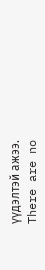үүдэлтэй ажээ.
There are no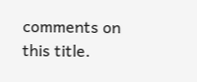comments on this title.